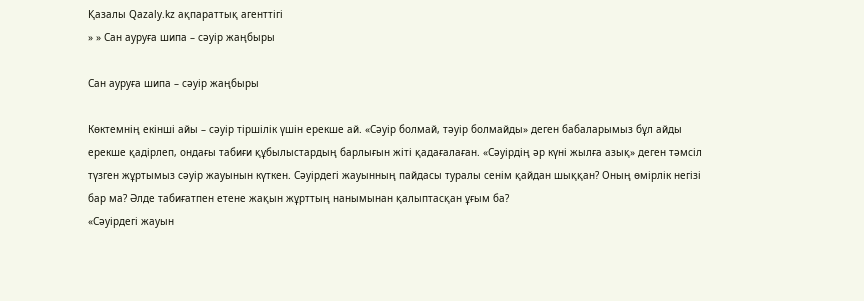Қазалы Qazaly.kz ақпараттық агенттігі
» » Сан ауруға шипа – сәуір жаңбыры

Сан ауруға шипа – сәуір жаңбыры

Көктемнің екінші айы – сәуір тіршілік үшін ерекше ай. «Сәуір болмай, тәуір болмайды» деген бабаларымыз бұл айды ерекше қадірлеп, ондағы табиғи құбылыстардың барлығын жіті қадағалаған. «Сәуірдің әр күні жылға азық» деген тәмсіл түзген жұртымыз сәуір жауынын күткен. Сәуірдегі жауынның пайдасы туралы сенім қайдан шыққан? Оның өмірлік негізі бар ма? Әлде табиғатпен етене жақын жұрттың нанымынан қалыптасқан ұғым ба?
«Сәуірдегі жауын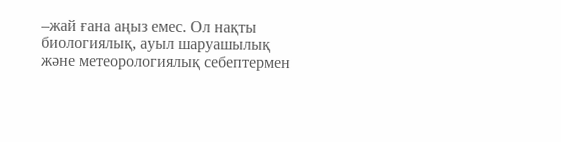–жай ғана аңыз емес. Ол нақты биологиялық, ауыл шаруашылық және метеорологиялық себептермен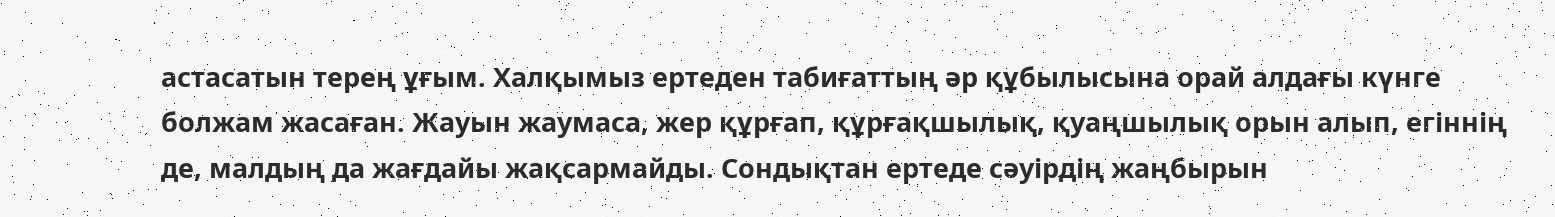астасатын терең ұғым. Халқымыз ертеден табиғаттың әр құбылысына орай алдағы күнге болжам жасаған. Жауын жаумаса, жер құрғап, құрғақшылық, қуаңшылық орын алып, егіннің де, малдың да жағдайы жақсармайды. Сондықтан ертеде сәуірдің жаңбырын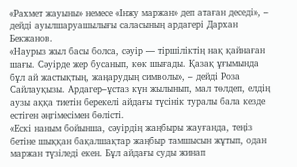«Рахмет жауыны» немесе «Інжу маржан» деп атаған деседі», – дейді ауылшаруашылығы саласының ардагері Дархан Бекжанов.
«Наурыз жыл басы болса, сәуір — тіршіліктің нақ қайнаған шағы. Сәуірде жер бусанып, көк шығады. Қазақ ұғымында бұл ай жастықтың, жаңарудың символы», – дейді Роза Сайлауқызы. Ардагер–ұстаз күн жылынып, мал төлдеп, елдің аузы аққа тиетін берекелі айдағы түсінік туралы бала кезде естіген әңгімесімен бөлісті.
«Ескі наным бойынша, сәуірдің жаңбыры жауғанда, теңіз бетіне шыққан бақалшақтар жаңбыр тамшысын жұтып, одан маржан түзіледі екен. Бұл айдағы суды жинап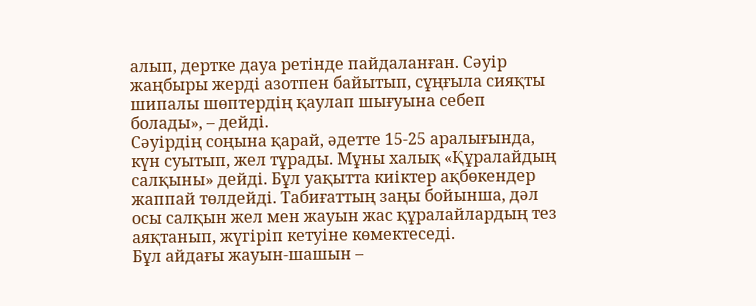алып, дертке дауа ретінде пайдаланған. Сәуір жаңбыры жерді азотпен байытып, сұңғыла сияқты шипалы шөптердің қаулап шығуына себеп болады», – дейді.
Сәуірдің соңына қарай, әдетте 15-25 аралығында, күн суытып, жел тұрады. Мұны халық «Құралайдың салқыны» дейді. Бұл уақытта киіктер ақбөкендер жаппай төлдейді. Табиғаттың заңы бойынша, дәл осы салқын жел мен жауын жас құралайлардың тез аяқтанып, жүгіріп кетуіне көмектеседі.
Бұл айдағы жауын-шашын –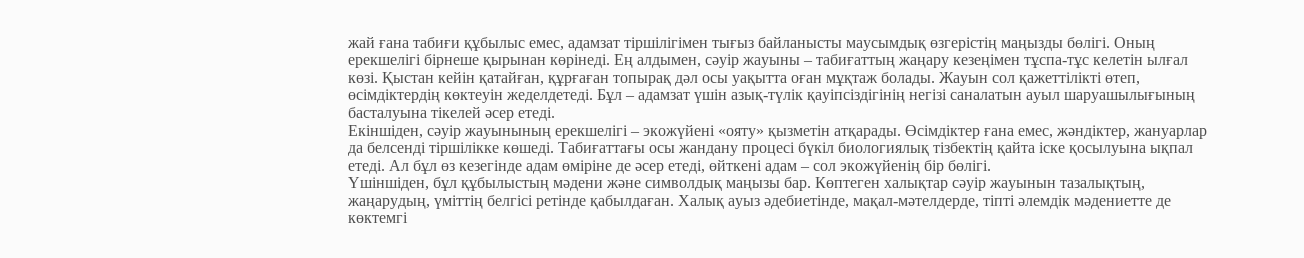жай ғана табиғи құбылыс емес, адамзат тіршілігімен тығыз байланысты маусымдық өзгерістің маңызды бөлігі. Оның ерекшелігі бірнеше қырынан көрінеді. Ең алдымен, сәуір жауыны – табиғаттың жаңару кезеңімен тұспа-тұс келетін ылғал көзі. Қыстан кейін қатайған, құрғаған топырақ дәл осы уақытта оған мұқтаж болады. Жауын сол қажеттілікті өтеп, өсімдіктердің көктеуін жеделдетеді. Бұл – адамзат үшін азық-түлік қауіпсіздігінің негізі саналатын ауыл шаруашылығының басталуына тікелей әсер етеді.
Екіншіден, сәуір жауынының ерекшелігі – экожүйені «ояту» қызметін атқарады. Өсімдіктер ғана емес, жәндіктер, жануарлар да белсенді тіршілікке көшеді. Табиғаттағы осы жандану процесі бүкіл биологиялық тізбектің қайта іске қосылуына ықпал етеді. Ал бұл өз кезегінде адам өміріне де әсер етеді, өйткені адам – сол экожүйенің бір бөлігі.
Үшіншіден, бұл құбылыстың мәдени және символдық маңызы бар. Көптеген халықтар сәуір жауынын тазалықтың, жаңарудың, үміттің белгісі ретінде қабылдаған. Халық ауыз әдебиетінде, мақал-мәтелдерде, тіпті әлемдік мәдениетте де көктемгі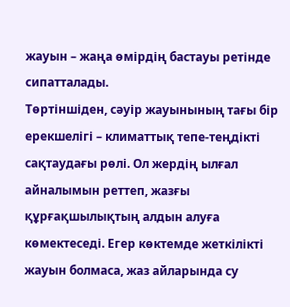жауын – жаңа өмірдің бастауы ретінде сипатталады.
Төртіншіден, сәуір жауынының тағы бір ерекшелігі – климаттық тепе-теңдікті сақтаудағы рөлі. Ол жердің ылғал айналымын реттеп, жазғы құрғақшылықтың алдын алуға көмектеседі. Егер көктемде жеткілікті жауын болмаса, жаз айларында су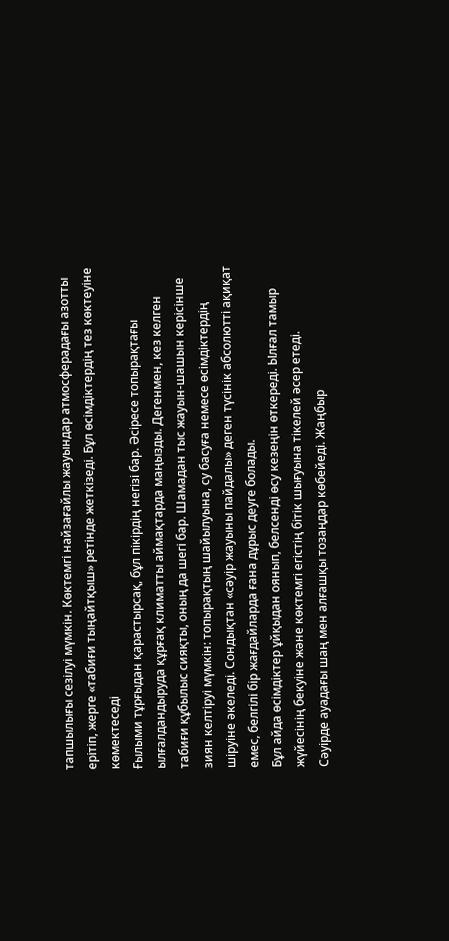тапшылығы сезілуі мүмкін. Көктемгі найзағайлы жауындар атмосферадағы азотты ерітіп, жерге «табиғи тыңайтқыш» ретінде жеткізеді. Бұл өсімдіктердің тез көктеуіне көмектеседі
Ғылыми тұрғыдан қарастырсақ, бұл пікірдің негізі бар. Әсіресе топырақтағы ылғалдандыруда құрғақ климатты аймақтарда маңызды. Дегенмен, кез келген табиғи құбылыс сияқты, оның да шегі бар. Шамадан тыс жауын-шашын керісінше зиян келтіруі мүмкін: топырақтың шайылуына, су басуға немесе өсімдіктердің шіруіне әкеледі. Сондықтан «сәуір жауыны пайдалы» деген түсінік абсолютті ақиқат емес, белгілі бір жағдайларда ғана дұрыс деуге болады.
Бұл айда өсімдіктер ұйқыдан оянып, белсенді өсу кезеңін өткереді. Ылғал тамыр жүйесінің бекуіне және көктемгі егістің бітік шығуына тікелей әсер етеді.
Сәуірде ауадағы шаң мен алғашқы тозаңдар көбейеді. Жаңбыр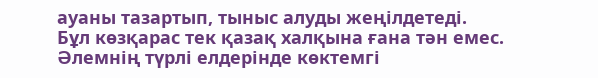ауаны тазартып, тыныс алуды жеңілдетеді.
Бұл көзқарас тек қазақ халқына ғана тән емес. Әлемнің түрлі елдерінде көктемгі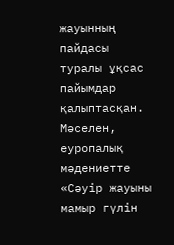жауынның пайдасы туралы ұқсас пайымдар қалыптасқан.
Мәселен, еуропалық мәдениетте «Сәуір жауыны мамыр гүлін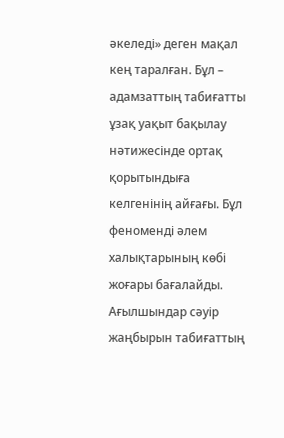әкеледі» деген мақал кең таралған. Бұл – адамзаттың табиғатты ұзақ уақыт бақылау нәтижесінде ортақ қорытындыға келгенінің айғағы. Бұл феноменді әлем халықтарының көбі жоғары бағалайды.
Ағылшындар сәуір жаңбырын табиғаттың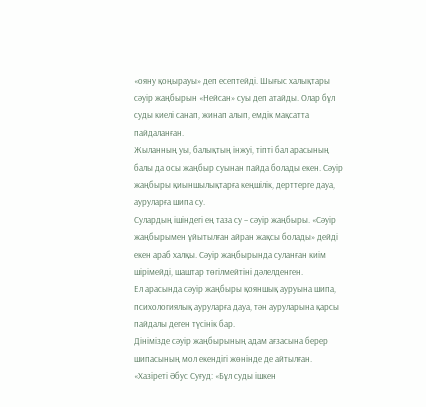«ояну қоңырауы» деп есептейді. Шығыс халықтары сәуір жаңбырын «Нейсан» суы деп атайды. Олар бұл суды киелі санап, жинап алып, емдік мақсатта пайдаланған.
Жыланның уы, балықтың інжуі, тіпті бал арасының балы да осы жаңбыр суынан пайда болады екен. Сәуір жаңбыры қиыншылықтарға кеңшілік, дерттерге дауа, ауруларға шипа су.
Сулардың ішіндегі ең таза су – сәуір жаңбыры. «Сәуір жаңбырымен ұйытылған айран жақсы болады» дейді екен араб халқы. Сәуір жаңбырында суланған киім шірімейді, шаштар төгілмейтіні дәлелденген.
Ел арасында сәуір жаңбыры қояншық ауруына шипа, психологиялық ауруларға дауа, тән ауруларына қарсы пайдалы деген түсінік бар.
Дінімізде сәуір жаңбырының адам ағзасына берер шипасының мол екендігі жөнінде де айтылған.
«Хазіреті Әбус Суғуд: «Бұл суды ішкен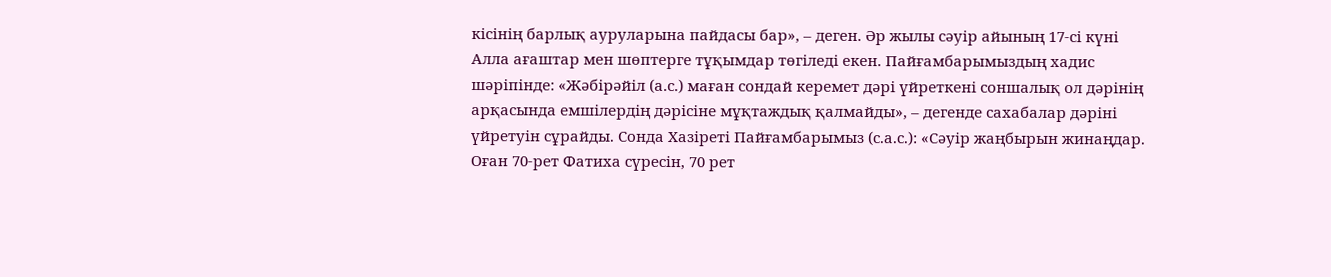кісінің барлық ауруларына пайдасы бар», – деген. Әр жылы сәуір айының 17-сі күні Алла ағаштар мен шөптерге тұқымдар төгіледі екен. Пайғамбарымыздың хадис шәріпінде: «Жәбірәйіл (а.с.) маған сондай керемет дәрі үйреткені соншалық ол дәрінің арқасында емшілердің дәрісіне мұқтаждық қалмайды», – дегенде сахабалар дәріні үйретуін сұрайды. Сонда Хазіреті Пайғамбарымыз (с.а.с.): «Сәуір жаңбырын жинаңдар. Оған 70-рет Фатиха сүресін, 70 рет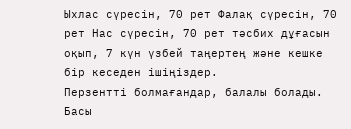Ыхлас сүресін, 70 рет Фалақ сүресін, 70 рет Нас сүресін, 70 рет тәсбих дұғасын оқып, 7 күн үзбей таңертең және кешке бір кеседен ішіңіздер.
Перзентті болмағандар, балалы болады. Басы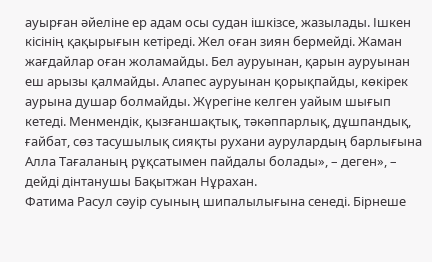ауырған әйеліне ер адам осы судан ішкізсе, жазылады. Ішкен кісінің қақырығын кетіреді. Жел оған зиян бермейді. Жаман жағдайлар оған жоламайды. Бел ауруынан, қарын ауруынан еш арызы қалмайды. Алапес ауруынан қорықпайды, көкірек аурына душар болмайды. Жүрегіне келген уайым шығып кетеді. Менмендік, қызғаншақтық, тәкәппарлық, дұшпандық, ғайбат, сөз тасушылық сияқты рухани аурулардың барлығына Алла Тағаланың рұқсатымен пайдалы болады», – деген», – дейді дінтанушы Бақытжан Нұрахан.
Фатима Расул сәуір суының шипалылығына сенеді. Бірнеше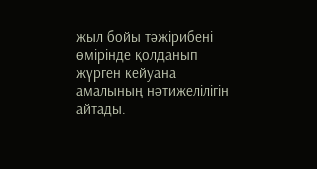жыл бойы тәжірибені өмірінде қолданып жүрген кейуана амалының нәтижелілігін айтады.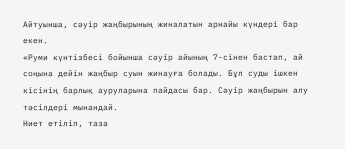Айтуынша, сәуір жаңбырының жиналатын арнайы күндері бар екен.
«Руми күнтізбесі бойынша сәуір айының 7-сінен бастап, ай соңына дейін жаңбыр суын жинауға болады. Бұл суды ішкен кісінің барлық ауруларына пайдасы бар. Сәуір жаңбырын алу тәсілдері мынандай.
Ниет етіліп, таза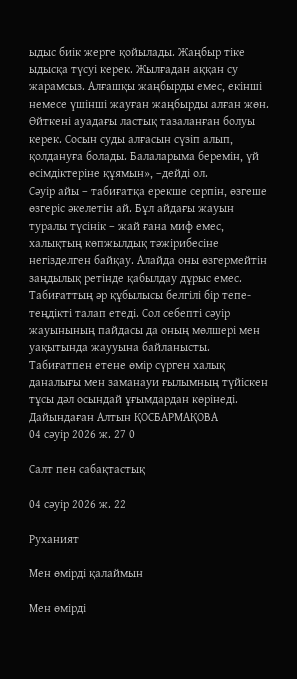ыдыс биік жерге қойылады. Жаңбыр тіке ыдысқа түсуі керек. Жылғадан аққан су жарамсыз. Алғашқы жаңбырды емес, екінші немесе үшінші жауған жаңбырды алған жөн. Өйткені ауадағы ластық тазаланған болуы керек. Сосын суды алғасын сүзіп алып, қолдануға болады. Балаларыма беремін, үй өсімдіктеріне құямын», –дейді ол.
Сәуір айы – табиғатқа ерекше серпін, өзгеше өзгеріс әкелетін ай. Бұл айдағы жауын туралы түсінік – жай ғана миф емес, халықтың көпжылдық тәжірибесіне негізделген байқау. Алайда оны өзгермейтін заңдылық ретінде қабылдау дұрыс емес. Табиғаттың әр құбылысы белгілі бір тепе-теңдікті талап етеді. Сол себепті сәуір жауынының пайдасы да оның мөлшері мен уақытында жаууына байланысты.
Табиғатпен етене өмір сүрген халық даналығы мен заманауи ғылымның түйіскен тұсы дәл осындай ұғымдардан көрінеді.
Дайындаған Алтын ҚОСБАРМАҚОВА
04 сәуір 2026 ж. 27 0

Салт пен сабақтастық

04 сәуір 2026 ж. 22

Руханият

Мен өмірді қалаймын

Мен өмірді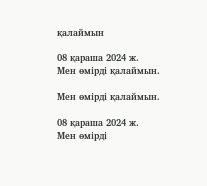қалаймын

08 қараша 2024 ж.
Мен өмірді қалаймын.

Мен өмірді қалаймын.

08 қараша 2024 ж.
Мен өмірді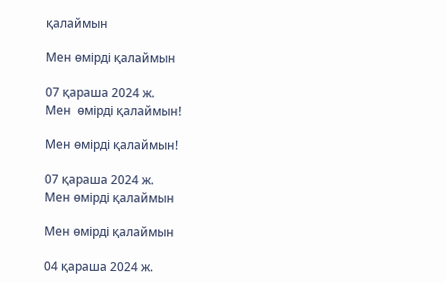қалаймын

Мен өмірді қалаймын

07 қараша 2024 ж.
Мен  өмірді қалаймын!

Мен өмірді қалаймын!

07 қараша 2024 ж.
Мен өмірді қалаймын

Мен өмірді қалаймын

04 қараша 2024 ж.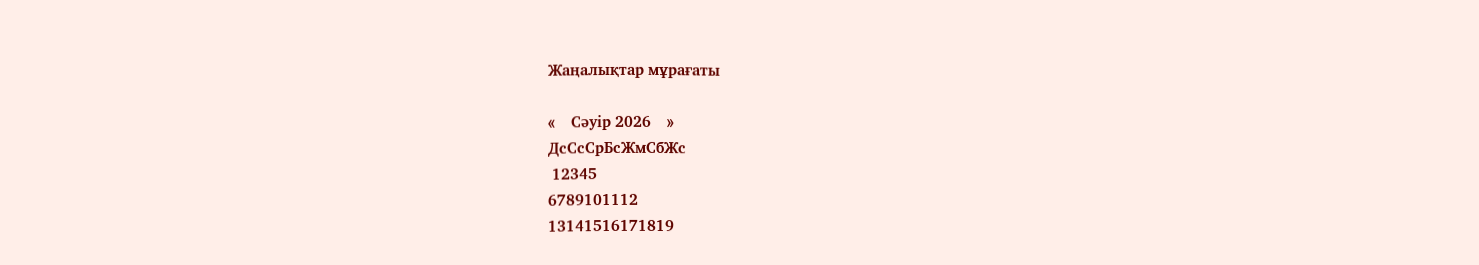Жаңалықтар мұрағаты

«    Сәуір 2026    »
ДсСсСрБсЖмСбЖс
 12345
6789101112
13141516171819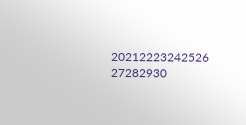20212223242526
27282930